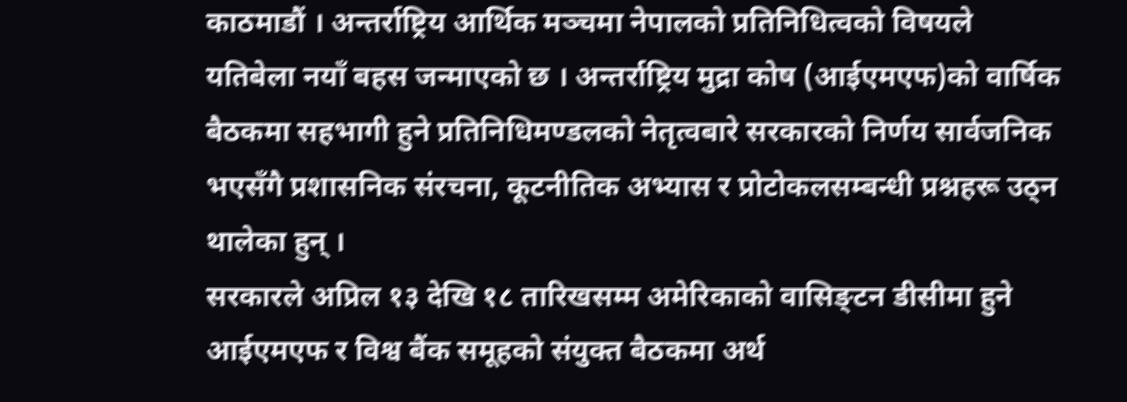काठमाडौं । अन्तर्राष्ट्रिय आर्थिक मञ्चमा नेपालको प्रतिनिधित्वको विषयले यतिबेला नयाँ बहस जन्माएको छ । अन्तर्राष्ट्रिय मुद्रा कोष (आईएमएफ)को वार्षिक बैठकमा सहभागी हुने प्रतिनिधिमण्डलको नेतृत्वबारे सरकारको निर्णय सार्वजनिक भएसँगै प्रशासनिक संरचना, कूटनीतिक अभ्यास र प्रोटोकलसम्बन्धी प्रश्नहरू उठ्न थालेका हुन् ।
सरकारले अप्रिल १३ देखि १८ तारिखसम्म अमेरिकाको वासिङ्टन डीसीमा हुने आईएमएफ र विश्व बैंक समूहको संयुक्त बैठकमा अर्थ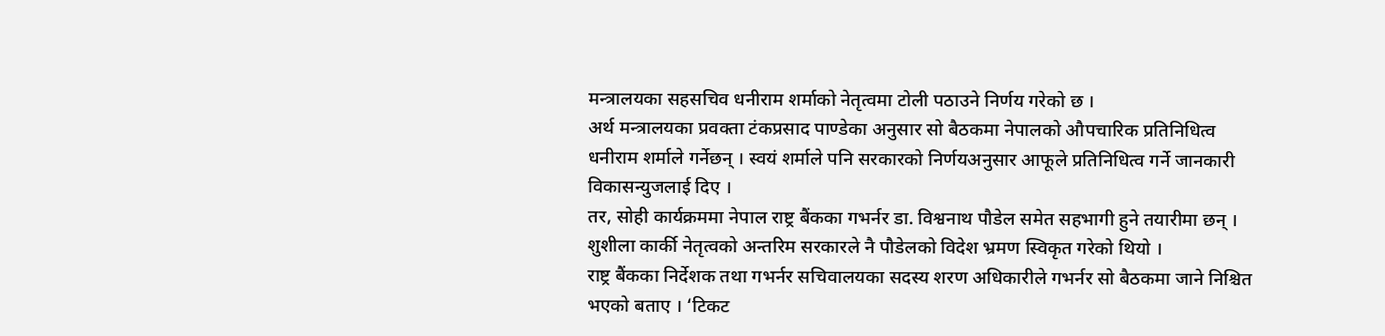मन्त्रालयका सहसचिव धनीराम शर्माको नेतृत्वमा टोली पठाउने निर्णय गरेको छ ।
अर्थ मन्त्रालयका प्रवक्ता टंकप्रसाद पाण्डेका अनुसार सो बैठकमा नेपालको औपचारिक प्रतिनिधित्व धनीराम शर्माले गर्नेछन् । स्वयं शर्माले पनि सरकारको निर्णयअनुसार आफूले प्रतिनिधित्व गर्ने जानकारी विकासन्युजलाई दिए ।
तर, सोही कार्यक्रममा नेपाल राष्ट्र बैंकका गभर्नर डा. विश्वनाथ पौडेल समेत सहभागी हुने तयारीमा छन् । शुशीला कार्की नेतृत्वको अन्तरिम सरकारले नै पौडेलको विदेश भ्रमण स्विकृत गरेको थियो ।
राष्ट्र बैंकका निर्देशक तथा गभर्नर सचिवालयका सदस्य शरण अधिकारीले गभर्नर सो बैठकमा जाने निश्चित भएको बताए । ‘टिकट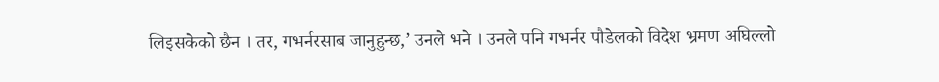लिइसकेको छैन । तर, गभर्नरसाब जानुहुन्छ,’ उनले भने । उनले पनि गभर्नर पौडेलको विदेश भ्रमण अघिल्लो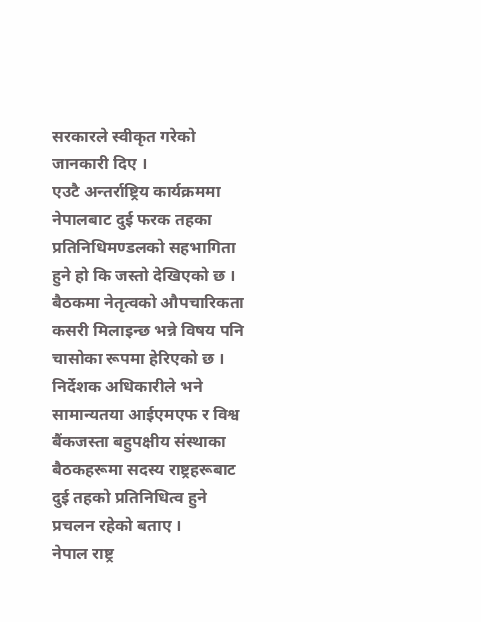सरकारले स्वीकृत गरेको जानकारी दिए ।
एउटै अन्तर्राष्ट्रिय कार्यक्रममा नेपालबाट दुई फरक तहका प्रतिनिधिमण्डलको सहभागिता हुने हो कि जस्तो देखिएको छ । बैठकमा नेतृत्वको औपचारिकता कसरी मिलाइन्छ भन्ने विषय पनि चासोका रूपमा हेरिएको छ ।
निर्देशक अधिकारीले भने सामान्यतया आईएमएफ र विश्व बैंकजस्ता बहुपक्षीय संस्थाका बैठकहरूमा सदस्य राष्ट्रहरूबाट दुई तहको प्रतिनिधित्व हुने प्रचलन रहेको बताए ।
नेपाल राष्ट्र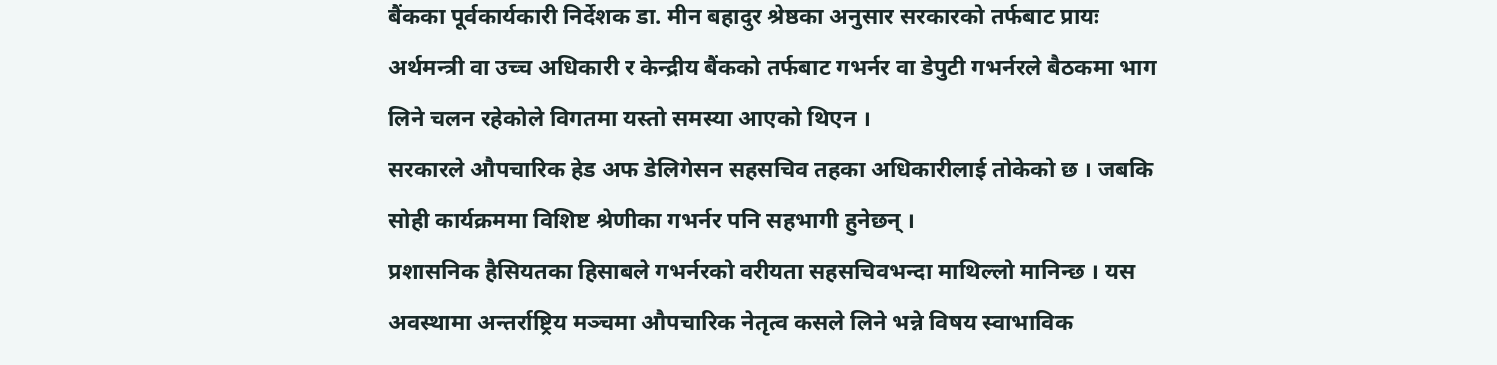बैंकका पूर्वकार्यकारी निर्देशक डा. मीन बहादुर श्रेष्ठका अनुसार सरकारको तर्फबाट प्रायः अर्थमन्त्री वा उच्च अधिकारी र केन्द्रीय बैंकको तर्फबाट गभर्नर वा डेपुटी गभर्नरले बैठकमा भाग लिने चलन रहेकोले विगतमा यस्तो समस्या आएको थिएन ।
सरकारले औपचारिक हेड अफ डेलिगेसन सहसचिव तहका अधिकारीलाई तोकेको छ । जबकि सोही कार्यक्रममा विशिष्ट श्रेणीका गभर्नर पनि सहभागी हुनेछन् ।
प्रशासनिक हैसियतका हिसाबले गभर्नरको वरीयता सहसचिवभन्दा माथिल्लो मानिन्छ । यस अवस्थामा अन्तर्राष्ट्रिय मञ्चमा औपचारिक नेतृत्व कसले लिने भन्ने विषय स्वाभाविक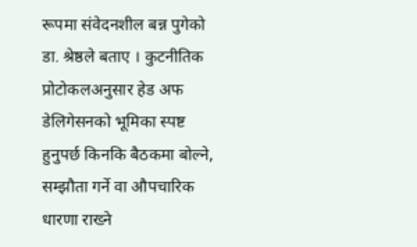रूपमा संवेदनशील बन्न पुगेको डा. श्रेष्ठले बताए । कुटनीतिक प्रोटोकलअनुसार हेड अफ डेलिगेसनको भूमिका स्पष्ट हुनुपर्छ किनकि बैठकमा बोल्ने, सम्झौता गर्ने वा औपचारिक धारणा राख्ने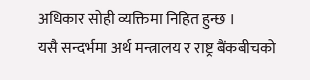अधिकार सोही व्यक्तिमा निहित हुन्छ ।
यसै सन्दर्भमा अर्थ मन्त्रालय र राष्ट्र बैंकबीचको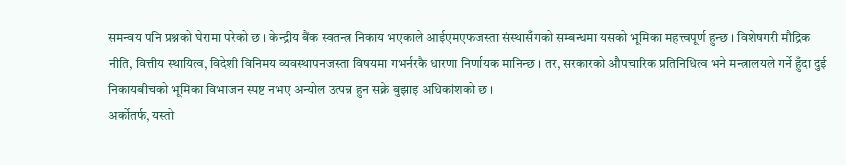समन्वय पनि प्रश्नको घेरामा परेको छ । केन्द्रीय बैंक स्वतन्त्र निकाय भएकाले आईएमएफजस्ता संस्थासँगको सम्बन्धमा यसको भूमिका महत्त्वपूर्ण हुन्छ । विशेषगरी मौद्रिक नीति, वित्तीय स्थायित्व, विदेशी विनिमय व्यवस्थापनजस्ता विषयमा गभर्नरकै धारणा निर्णायक मानिन्छ । तर, सरकारको औपचारिक प्रतिनिधित्व भने मन्त्रालयले गर्ने हुँदा दुई निकायबीचको भूमिका विभाजन स्पष्ट नभए अन्योल उत्पन्न हुन सक्ने बुझाइ अधिकांशको छ ।
अर्कोतर्फ, यस्तो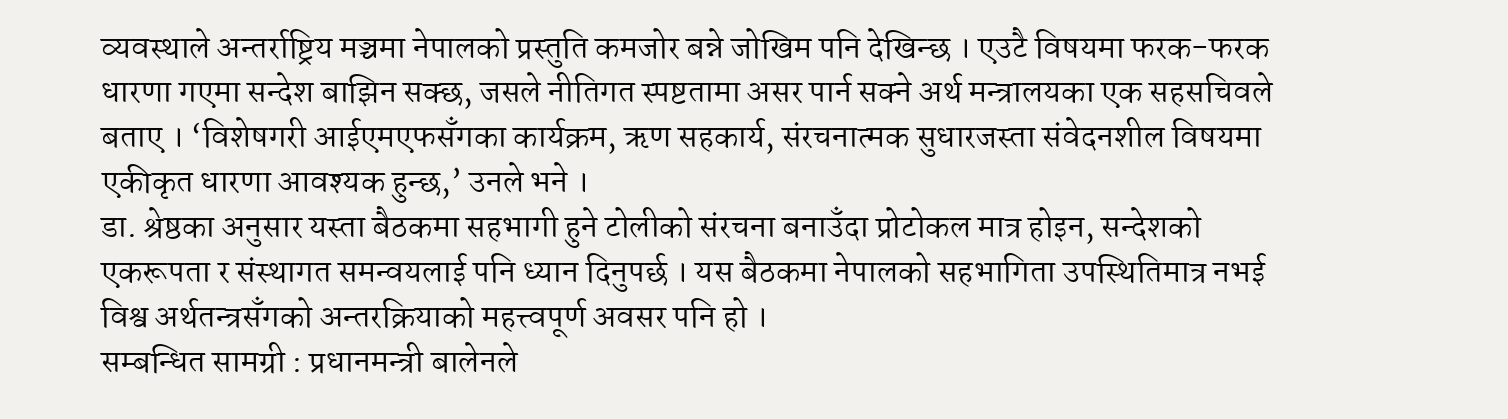व्यवस्थाले अन्तर्राष्ट्रिय मञ्चमा नेपालको प्रस्तुति कमजोर बन्ने जोखिम पनि देखिन्छ । एउटै विषयमा फरक-फरक धारणा गएमा सन्देश बाझिन सक्छ, जसले नीतिगत स्पष्टतामा असर पार्न सक्ने अर्थ मन्त्रालयका एक सहसचिवले बताए । ‘विशेषगरी आईएमएफसँगका कार्यक्रम, ऋण सहकार्य, संरचनात्मक सुधारजस्ता संवेदनशील विषयमा एकीकृत धारणा आवश्यक हुन्छ,’ उनले भने ।
डा. श्रेष्ठका अनुसार यस्ता बैठकमा सहभागी हुने टोलीको संरचना बनाउँदा प्रोटोकल मात्र होइन, सन्देशको एकरूपता र संस्थागत समन्वयलाई पनि ध्यान दिनुपर्छ । यस बैठकमा नेपालको सहभागिता उपस्थितिमात्र नभई विश्व अर्थतन्त्रसँगको अन्तरक्रियाको महत्त्वपूर्ण अवसर पनि हो ।
सम्बन्धित सामग्री : प्रधानमन्त्री बालेनले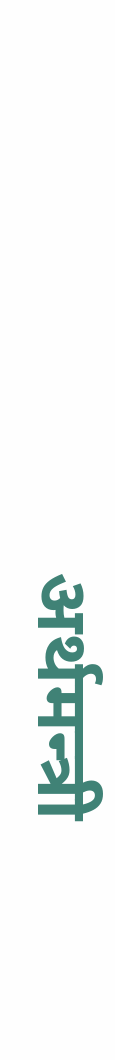अर्थमन्त्री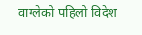वाग्लेको पहिलो विदेश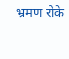भ्रमण रोके